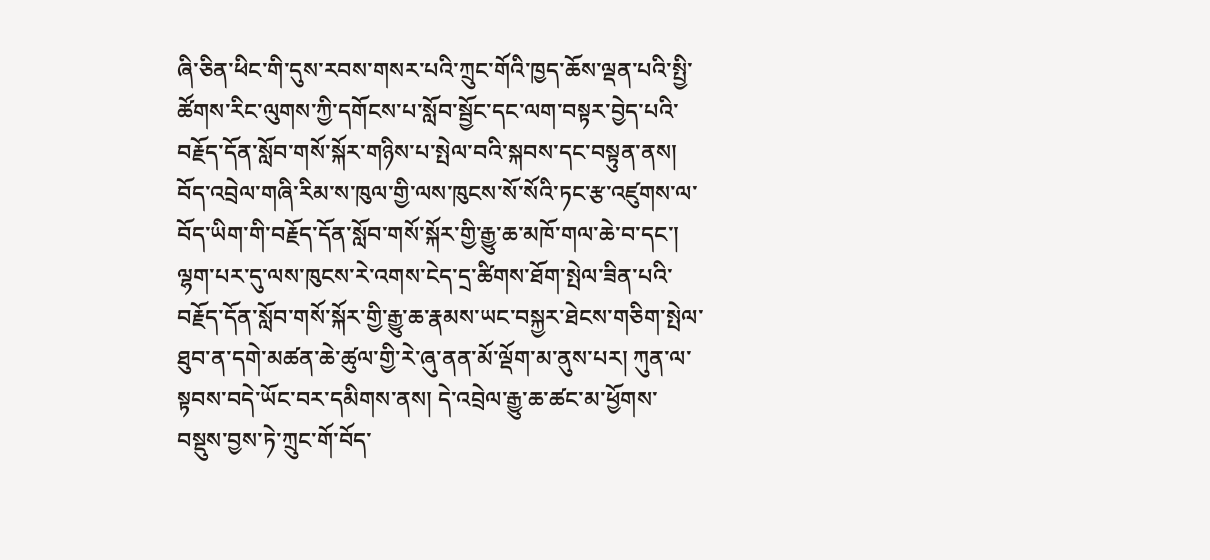ཞི་ཅིན་ཕིང་གི་དུས་རབས་གསར་པའི་ཀྲུང་གོའི་ཁྱད་ཆོས་ལྡན་པའི་སྤྱི་ཚོགས་རིང་ལུགས་ཀྱི་དགོངས་པ་སློབ་སྦྱོང་དང་ལག་བསྟར་བྱེད་པའི་བརྗོད་དོན་སློབ་གསོ་སྐོར་གཉིས་པ་སྤེལ་བའི་སྐབས་དང་བསྟུན་ནས། བོད་འབྲེལ་གཞི་རིམ་ས་ཁུལ་གྱི་ལས་ཁུངས་སོ་སོའི་ཏང་རྩ་འཛུགས་ལ་བོད་ཡིག་གི་བརྗོད་དོན་སློབ་གསོ་སྐོར་གྱི་རྒྱུ་ཆ་མཁོ་གལ་ཆེ་བ་དང་། ལྷག་པར་དུ་ལས་ཁུངས་རེ་འགས་ངེད་དྲ་ཚིགས་ཐོག་སྤེལ་ཟིན་པའི་བརྗོད་དོན་སློབ་གསོ་སྐོར་གྱི་རྒྱུ་ཆ་རྣམས་ཡང་བསྐྱར་ཐེངས་གཅིག་སྤེལ་ཐུབ་ན་དགེ་མཚན་ཆེ་ཚུལ་གྱི་རེ་ཞུ་ནན་མོ་ལྡོག་མ་ནུས་པར། ཀུན་ལ་སྟབས་བདེ་ཡོང་བར་དམིགས་ནས། དེ་འབྲེལ་རྒྱུ་ཆ་ཚང་མ་ཕྱོགས་བསྡུས་བྱས་ཏེ་ཀྲུང་གོ་བོད་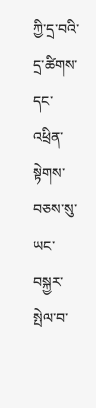ཀྱི་དྲ་བའི་དྲ་ཚིགས་དང་འཕྲིན་སྟེགས་བཅས་སུ་ཡང་བསྐྱར་སྤེལ་བ་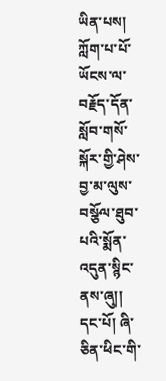ཡིན་པས། ཀློག་པ་པོ་ཡོངས་ལ་བརྗོད་དོན་སློབ་གསོ་སྐོར་གྱི་ཤེས་བྱ་མ་ལུས་བསྩོལ་ཐུབ་པའི་སྨོན་འདུན་སྙིང་ནས་ཞུ།།
དང་པོ། ཞི་ཅིན་ཕིང་གི་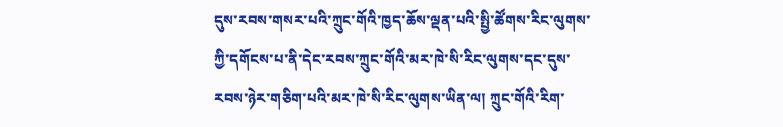དུས་རབས་གསར་པའི་ཀྲུང་གོའི་ཁྱད་ཆོས་ལྡན་པའི་སྤྱི་ཚོགས་རིང་ལུགས་ཀྱི་དགོངས་པ་ནི་དེང་རབས་ཀྲུང་གོའི་མར་ཁེ་སི་རིང་ལུགས་དང་དུས་རབས་ཉེར་གཅིག་པའི་མར་ཁེ་སི་རིང་ལུགས་ཡིན་ལ། ཀྲུང་གོའི་རིག་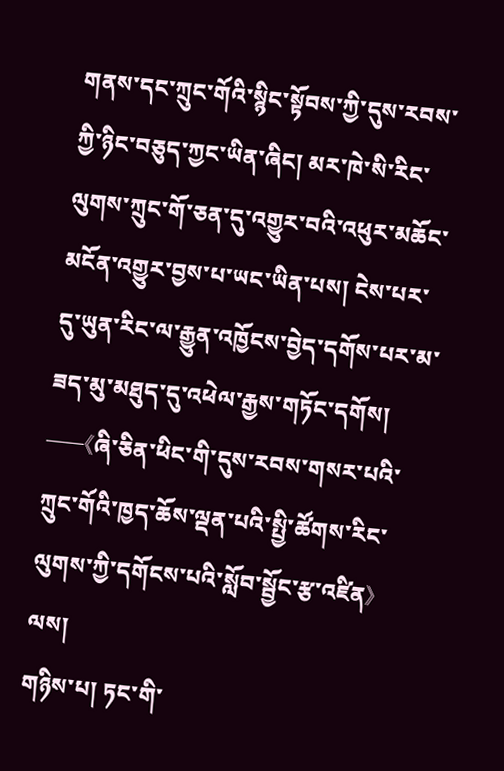གནས་དང་ཀྲུང་གོའི་སྙིང་སྟོབས་ཀྱི་དུས་རབས་ཀྱི་ཉིང་བཅུད་ཀྱང་ཡིན་ཞིང། མར་ཁེ་སི་རིང་ལུགས་ཀྲུང་གོ་ཅན་དུ་འགྱུར་བའི་འཕུར་མཆོང་མངོན་འགྱུར་བྱས་པ་ཡང་ཡིན་པས། ངེས་པར་དུ་ཡུན་རིང་ལ་རྒྱུན་འཁྱོངས་བྱེད་དགོས་པར་མ་ཟད་མུ་མཐུད་དུ་འཕེལ་རྒྱས་གཏོང་དགོས།
——《ཞི་ཅིན་ཕིང་གི་དུས་རབས་གསར་པའི་ཀྲུང་གོའི་ཁྱད་ཆོས་ལྡན་པའི་སྤྱི་ཚོགས་རིང་ལུགས་ཀྱི་དགོངས་པའི་སློབ་སྦྱོང་རྩ་འཛིན》ལས།
གཉིས་པ། ཏང་གི་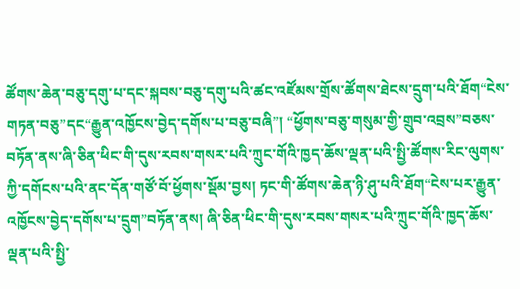ཚོགས་ཆེན་བཅུ་དགུ་པ་དང་སྐབས་བཅུ་དགུ་པའི་ཚང་འཛོམས་གྲོས་ཚོགས་ཐེངས་དྲུག་པའི་ཐོག“ངེས་གཏན་བཅུ”དང“རྒྱུན་འཁྱོངས་བྱེད་དགོས་པ་བཅུ་བཞི”། “ཕྱོགས་བཅུ་གསུམ་གྱི་གྲུབ་འབྲས”བཅས་བཏོན་ནས་ཞི་ཅིན་ཕིང་གི་དུས་རབས་གསར་པའི་ཀྲུང་གོའི་ཁྱད་ཆོས་ལྡན་པའི་སྤྱི་ཚོགས་རིང་ལུགས་ཀྱི་དགོངས་པའི་ནང་དོན་གཙོ་བོ་ཕྱོགས་སྡོམ་བྱས། ཏང་གི་ཚོགས་ཆེན་ཉི་ཤུ་པའི་ཐོག“ངེས་པར་རྒྱུན་འཁྱོངས་བྱེད་དགོས་པ་དྲུག”བཏོན་ནས། ཞི་ཅིན་ཕིང་གི་དུས་རབས་གསར་པའི་ཀྲུང་གོའི་ཁྱད་ཆོས་ལྡན་པའི་སྤྱི་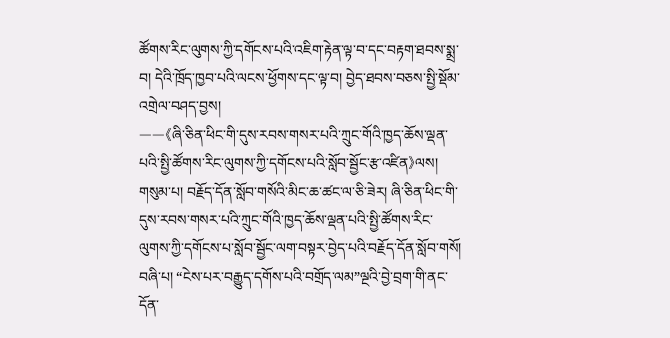ཚོགས་རིང་ལུགས་ཀྱི་དགོངས་པའི་འཇིག་རྟེན་ལྟ་བ་དང་བརྟག་ཐབས་སྨྲ་བ། དེའི་ཁྲོད་ཁྱབ་པའི་ལངས་ཕྱོགས་དང་ལྟ་བ། བྱེད་ཐབས་བཅས་སྤྱི་སྡོམ་འགྲེལ་བཤད་བྱས།
——《ཞི་ཅིན་ཕིང་གི་དུས་རབས་གསར་པའི་ཀྲུང་གོའི་ཁྱད་ཆོས་ལྡན་པའི་སྤྱི་ཚོགས་རིང་ལུགས་ཀྱི་དགོངས་པའི་སློབ་སྦྱོང་རྩ་འཛིན》ལས།
གསུམ་པ། བརྗོད་དོན་སློབ་གསོའི་མིང་ཆ་ཚང་ལ་ཅི་ཟེར། ཞི་ཅིན་ཕིང་གི་དུས་རབས་གསར་པའི་ཀྲུང་གོའི་ཁྱད་ཆོས་ལྡན་པའི་སྤྱི་ཚོགས་རིང་ལུགས་ཀྱི་དགོངས་པ་སློབ་སྦྱོང་ལག་བསྟར་བྱེད་པའི་བརྗོད་དོན་སློབ་གསོ།
བཞི་པ། “ངེས་པར་བརྒྱུད་དགོས་པའི་བགྲོད་ལམ”ལྔའི་བྱེ་བྲག་གི་ནང་དོན་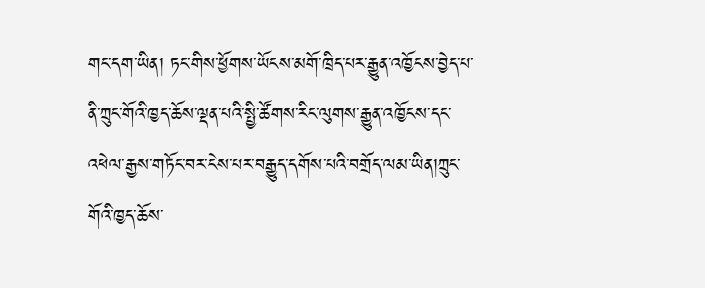གང་དག་ཡིན། ཏང་གིས་ཕྱོགས་ཡོངས་མགོ་ཁྲིད་པར་རྒྱུན་འཁྱོངས་བྱེད་པ་ནི་ཀྲུང་གོའི་ཁྱད་ཆོས་ལྡན་པའི་སྤྱི་ཚོགས་རིང་ལུགས་རྒྱུན་འཁྱོངས་དང་འཕེལ་རྒྱས་གཏོང་བར་ངེས་པར་བརྒྱུད་དགོས་པའི་བགྲོད་ལམ་ཡིན།ཀྲུང་གོའི་ཁྱད་ཆོས་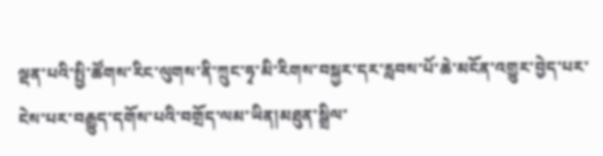ལྡན་པའི་སྤྱི་ཚོགས་རིང་ལུགས་ནི་ཀྲུང་ཧྭ་མི་རིགས་བསྐྱར་དར་རླབས་པོ་ཆེ་མངོན་འགྱུར་བྱེད་པར་ངེས་པར་བརྒྱུད་དགོས་པའི་བགྲོད་ལམ་ཡིན།མཐུན་སྒྲིལ་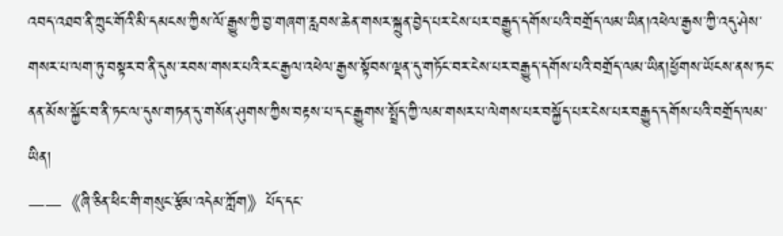འབད་འཐབ་ནི་ཀྲུང་གོའི་མི་དམངས་ཀྱིས་ལོ་རྒྱུས་ཀྱི་བྱ་གཞག་རླབས་ཆེན་གསར་སྐྲུན་བྱེད་པར་ངེས་པར་བརྒྱུད་དགོས་པའི་བགྲོད་ལམ་ཡིན།འཕེལ་རྒྱས་ཀྱི་འདུ་ཤེས་གསར་པ་ལག་ཏུ་བསྟར་བ་ནི་དུས་རབས་གསར་པའི་རང་རྒྱལ་འཕེལ་རྒྱས་སྟོབས་ལྡན་དུ་གཏོང་བར་ངེས་པར་བརྒྱུད་དགོས་པའི་བགྲོད་ལམ་ཡིན།ཕྱོགས་ཡོངས་ནས་ཏང་ནན་མོས་སྐྱོང་བ་ནི་ཏང་ལ་དུས་གཏན་དུ་གསོན་ཤུགས་ཀྱིས་བརྟས་པ་དང་རྒྱུགས་སྤྲོད་ཀྱི་ལམ་གསར་པ་ལེགས་པར་བསྐྱོད་པར་ངེས་པར་བརྒྱུད་དགོས་པའི་བགྲོད་ལམ་ཡིན།
——《ཞི་ཅིན་ཕིང་གི་གསུང་རྩོམ་འདེམ་ཀློག》པོད་དང་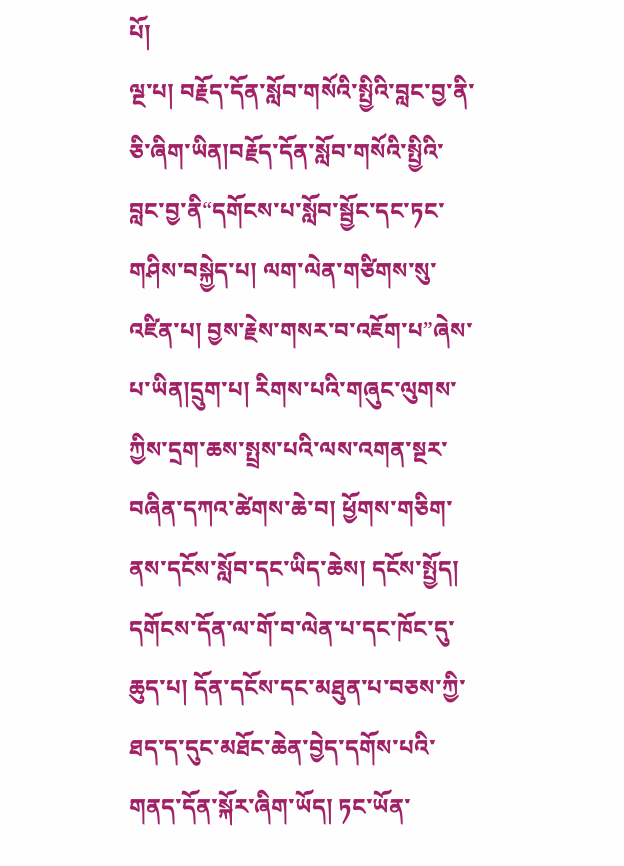པོ།
ལྔ་པ། བརྗོད་དོན་སློབ་གསོའི་སྤྱིའི་བླང་བྱ་ནི་ཅི་ཞིག་ཡིན།བརྗོད་དོན་སློབ་གསོའི་སྤྱིའི་བླང་བྱ་ནི“དགོངས་པ་སློབ་སྦྱོང་དང་ཏང་གཤིས་བསྐྱེད་པ། ལག་ལེན་གཙིགས་སུ་འཛིན་པ། བྱས་རྗེས་གསར་བ་འཇོག་པ”ཞེས་པ་ཡིན།དྲུག་པ། རིགས་པའི་གཞུང་ལུགས་ཀྱིས་དྲག་ཆས་སྤྲས་པའི་ལས་འགན་སྔར་བཞིན་དཀའ་ཚེགས་ཆེ་བ། ཕྱོགས་གཅིག་ནས་དངོས་སློབ་དང་ཡིད་ཆེས། དངོས་སྤྱོད། དགོངས་དོན་ལ་གོ་བ་ལེན་པ་དང་ཁོང་དུ་ཆུད་པ། དོན་དངོས་དང་མཐུན་པ་བཅས་ཀྱི་ཐད་ད་དུང་མཐོང་ཆེན་བྱེད་དགོས་པའི་གནད་དོན་སྐོར་ཞིག་ཡོད། ཏང་ཡོན་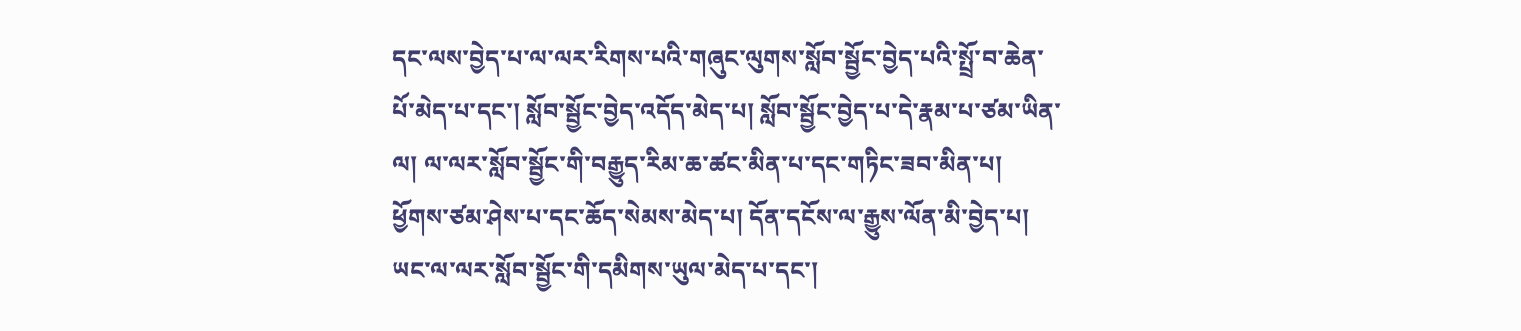དང་ལས་བྱེད་པ་ལ་ལར་རིགས་པའི་གཞུང་ལུགས་སློབ་སྦྱོང་བྱེད་པའི་སྤྲོ་བ་ཆེན་པོ་མེད་པ་དང་། སློབ་སྦྱོང་བྱེད་འདོད་མེད་པ། སློབ་སྦྱོང་བྱེད་པ་དེ་རྣམ་པ་ཙམ་ཡིན་ལ། ལ་ལར་སློབ་སྦྱོང་གི་བརྒྱུད་རིམ་ཆ་ཚང་མིན་པ་དང་གཏིང་ཟབ་མིན་པ། ཕྱོགས་ཙམ་ཤེས་པ་དང་ཆོད་སེམས་མེད་པ། དོན་དངོས་ལ་རྒྱུས་ལོན་མི་བྱེད་པ། ཡང་ལ་ལར་སློབ་སྦྱོང་གི་དམིགས་ཡུལ་མེད་པ་དང་།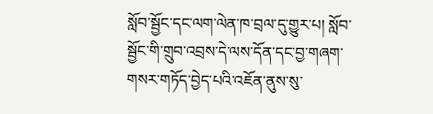སློབ་སྦྱོང་དང་ལག་ལེན་ཁ་བྲལ་དུ་གྱུར་པ། སློབ་སྦྱོང་གི་གྲུབ་འབྲས་དེ་ལས་དོན་དང་བྱ་གཞག་གསར་གཏོད་བྱེད་པའི་འཇོན་ནུས་སུ་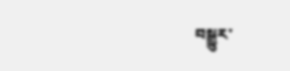བསྒྱུར་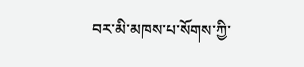བར་མི་མཁས་པ་སོགས་ཀྱི་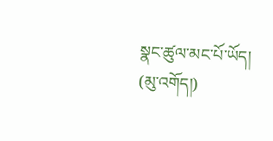སྣང་ཚུལ་མང་པོ་ཡོད། (མུ་འགོད།)